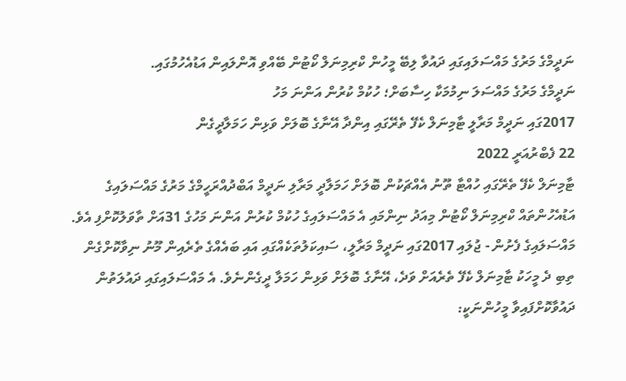ނަދީމްގެ މަރުގެ މައްސަލައިގައި ދައުވާ ލިބޭ މީހުން ކްރިމިނަލް ކޯޓުން ބޭއްވި އޮންލައިން އަޑުއެހުމުގައި.
ނަދީމްގެ މަރުގެ މައްސަލަ ނިމުމަކާ ހިސާބަށް؛ ހުކުމް ކުރުން އަންނަ މަހު
2017ގައި ނަދީމް މަރާލީ ޓާމިނަލް ކެފޭ ތެރޭގައި އިންދާ އޭނާގެ ބޮލަށް ވަޅިން ހަމަލާދީގެން
22 ފެބްރުއަރީ 2022
ޓާމިނަލް ކެފޭ ތެރޭގައި ހުއްޓާ ތޫނު އެއްޗަކުން ބޮލަށް ހަމަލާދީ މަރާލި ނަދީމް އަބްދުއްރަހީމްގެ މަރުގެ މައްސަލައިގެ އަޑުއެހުންތައް ކްރިމިނަލް ކޯޓުން މިއަދު ނިންމައި އެ މައްސަލައިގެ ހުކުމް ކުރުން އަންނަ މަހުގެ 31އަށް ތާވަލުކޮށްފި އެވެ.
މައްސަލައިގެ ފެށުން - ޖުލައި 2017ގައި ނަދީމް މަރާލީ، ސައިކަލުތަކެއްގައި އައި ބައެއްގެ ތެރެއިން މޫނު ނިވާކޮށްގެން ތިބި ދެ މީހަކު ޓާމިނަލް ކެފޭ ތެރެއަށް ވަދެ، އޭނާގެ ބޮލަށް ވަޅިން ހަމަލާ ދީގެންނެވެ. އެ މައްސަލައިގައި ދައުލަތުން  ދައުވާކޮށްފައިވާ މީހުންނަކީ: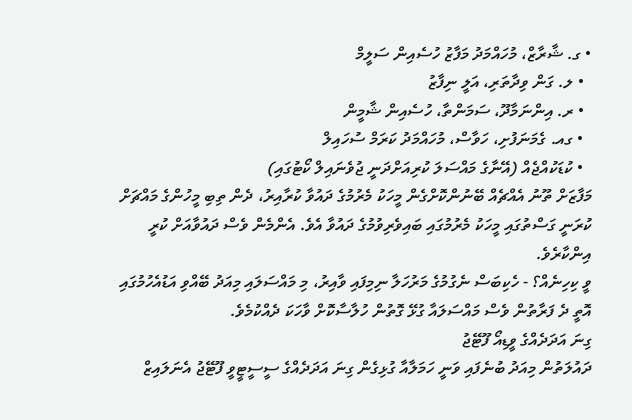• ގ. ޝާރާޒް، މުހައްމަދު މަފާޒު ހުސެއިން ސަލީމް
  • ލ. ގަން ވިދާތަރި، އަލީ ނިފާޒު
  • ރ. އިންނަމާދޫ، ސަމަންތާ، ހުސެއިން ޝާމީން
  • ގއ. ގެމަނަފުށި، ހަވާސް، މުހައްމަދު ކަރަމް ސުހައިލް
  • ކުޑަކުއްޖެއް (އޭނާގެ މައްސަލަ ކުރިއަށްދަނީ ޖުވެނައިލް ކޯޓުގައި)
މަފާޒަށް ތޫނު އެއްޗެއް ބޭނުންކޮށްގެން މީހަކު މެރުމުގެ ދައުވާ ކުރާއިރު، ދެން ތިބި މީހުންގެ މައްޗަށް ކުރަނީ ގަސްތުގައި މީހަކު މެރުމުގައި ބައިވެރިވުމުގެ ދައުވާ އެވެ. އެންމެން ވެސް ދައުވާއަށް ކުރީ އިންކާރެވެ.
ވީ ކިހިނެއް؟ - ހެކިބަސް ނެގުމުގެ މަރުހަލާ ނިމިފައި ވާއިރު، މި މައްސަލައި މިއަދު ބޭއްވި އަޑުއެހުމުގައި އޮތީ ދެ ފަރާތުން ވެސް މައްސަލައާ ގުޅޭ ގޮތުން ހުލާސާކޮށް ވާހަކަ ދެއްކުމެވެ.
ގިނަ އަދަދެއްގެ ވީޑިއޯ ފޫޓޭޖު
ދައުލަތުން މިއަދު ބުނެފައި ވަނީ ހަމަލާއާ ގުޅިގެން ގިނަ އަދަދެއްގެ ސީސީޓީވީ ފޫޓޭޖު އެނަލައިޒް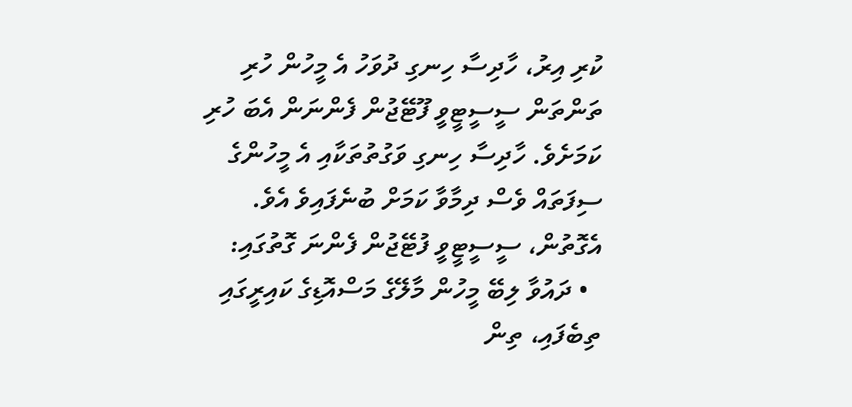ކުރި އިރު، ހާދިސާ ހިނގި ދުވަހު އެ މީހުން ހުރި ތަންތަން ސީސީޓީވީ ފޫޓޭޖުން ފެންނަން އެބަ ހުރި ކަމަށެވެ. ހާދިސާ ހިނގި ވަގުތުތަކާއި އެ މީހުންގެ ސިފަތައް ވެސް ދިމާވާ ކަމަށް ބުނެފައިވެ އެވެ.
އެގޮތުން، ސީސީޓީވީ ފުޓޭޖުން ފެންނަ ގޮތުގައި:
  • ދައުވާ ލިބޭ މީހުން މާލޭގެ މަސްއޮޑިގެ ކައިރީގައި ތިބެފައި، ތިން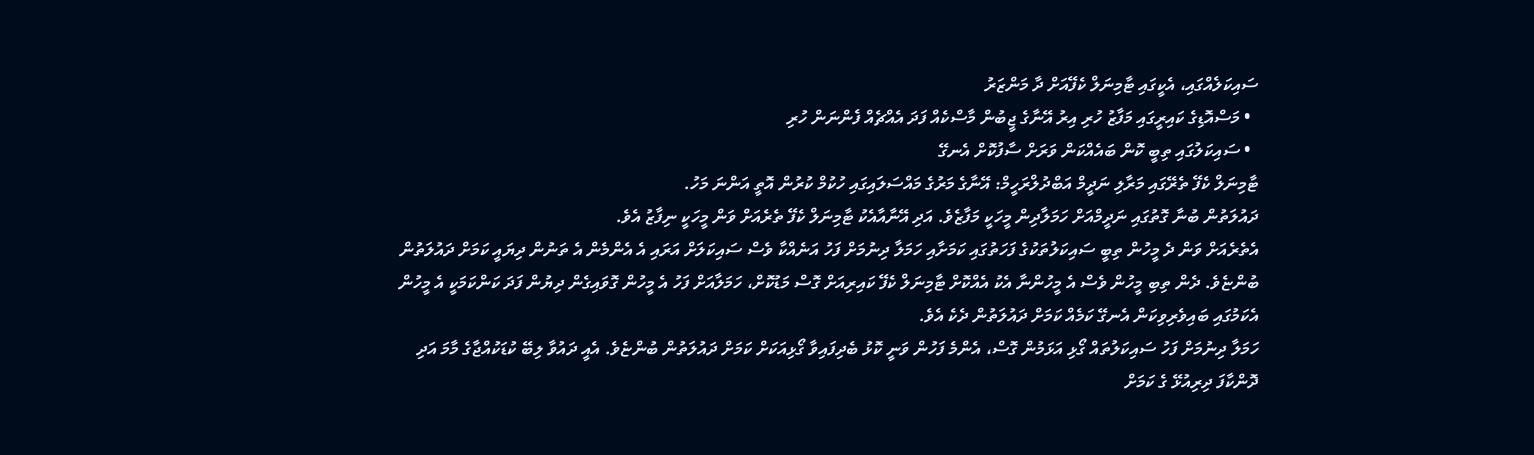ސައިކަލެއްގައި، އެކީގައި ޓާމިނަލް ކެފޭއަށް ދާ މަންޒަރު
  • މަސްއޮޑިގެ ކައިރީގައި މަފާޒު ހުރި އިރު އޭނާގެ ޖީބުން މާސްކެއް ފަދަ އެއްޗެއް ފެންނަން ހުރި
  • ސައިކަލުގައި ތިބީ ކޮން ބައެއްކަން ވަރަށް ސާފުކޮށް އެނގޭ
ޓާމިނަލް ކެފޭ ތެރޭގައި މަރާލި ނަދީމް އަބްދުލްރަހީމް: އޭނާގެ މަރުގެ މައްސަލައިގައި ހުކުމް ކުރުން އޮތީ އަންނަ މަހު.
ދައުލަތުން ބުނާ ގޮތުގައި ނަދީމްއަށް ހަމަލާދިން މީހަކީ މަފާޒެވެ. އަދި އޭނާއާއެކު ޓާމިނަލް ކެފޭ ތެރެއަށް ވަން މީހަކީ ނިފާޒު އެވެ.
އެތެރެއަށް ވަން ދެ މީހުން ތިބީ ސައިކަލުތަކުގެ ފަހަތުގައި ކަމަށާއި ހަމަލާ ދިނުމަށް ފަހު އަނެއްކާ ވެސް ސައިކަލަށް އަރައި އެ އެންމެން އެ ތަނުން ދިޔައީ ކަމަށް ދައުލަތުން ބުންޏެވެ. ދެން ތިބި މީހުން ވެސް އެ މީހުންނާ އެކު އެއްކޮށް ޓާމިނަލް ކެފޭ ކައިރިއަށް ގޮސް މަޑުކޮށް، ހަމަލާއަށް ފަހު އެ މީހުން ގޮވައިގެން ދިޔުން ފަދަ ކަންކަމަކީ އެ މީހުން އެކަމުގައި ބައިވެރިވިކަން އެނގޭ ކަމެއް ކަމަށް ދައުލަތުން ދެކެ އެވެ.
ހަމަލާ ދިނުމަށް ފަހު ސައިކަލުތައް ގޯޅި އަޅަމުން ގޮސް، އެންމެ ފަހުން ވަނީ ކޮޅު ބެދިފައިވާ ގޯޅިއަކަށް ކަމަށް ދައުލަތުން ބުންޏެވެ. އެއީ ދައުވާ ލިބޭ ކުޑަކުއްޖާގެ މާމަ އަދި ދޮންކާފަ ދިރިއުޅޭ ގެ ކަމަށް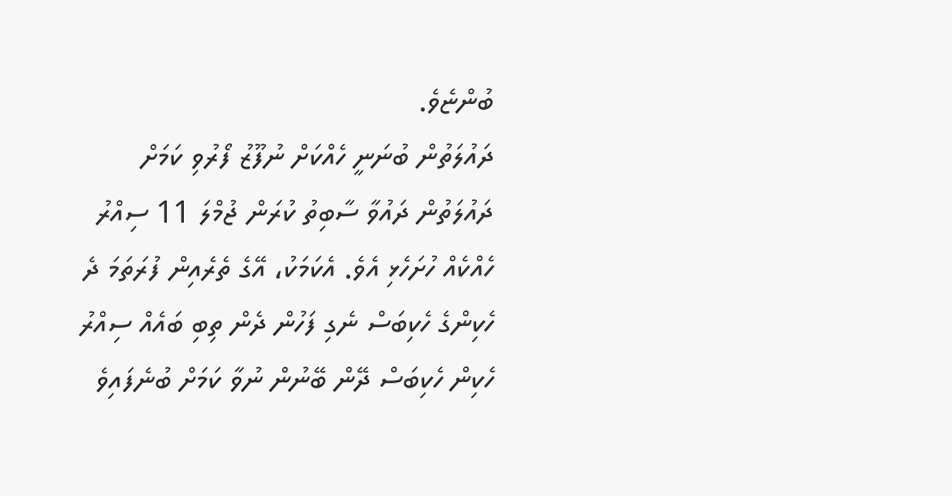ބުންޏެވެ.
ދައުލަތުން ބުނަނީ ހެއްކަށް ނުފޫޒު ފޯރުވި ކަމަށް
ދައުލަތުން ދައުވާ ސާބިތު ކުރަން ޖުމްލަ 11 ސިއްރު ހެއްކެއް ހުށަހެޅި އެވެ. އެކަމަކު، އޭގެ ތެރެއިން ފުރަތަމަ ދެ ހެކިންގެ ހެކިބަސް ނެގި ފަހުން ދެން ތިބި ބައެއް ސިއްރު ހެކިން ހެކިބަސް ދޭން ބޭނުން ނުވާ ކަމަށް ބުނެފައިވެ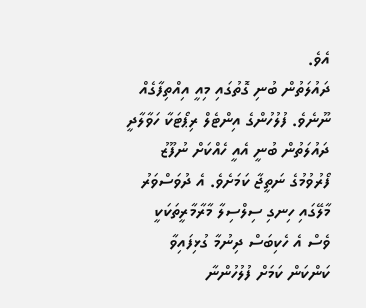އެވެ.
ދައުލަތުން ބުނި ގޮތުގައި މިއީ އިއްތިފާގެއް ނޫނެވެ. ފުލުހުންގެ އިންޓެލް ރިޕޯޓަކާ ހަވާލާދީ ދައުލަތުން ބުނީ އެއީ ހެއްކަށް ނުފޫޒު ފޯރުވުމުގެ ނަތީޖާ ކަމަށެވެ. އެ ދުވަސްވަރު މާލޭގައި ހިނގި ސިލްސިލާ މާރާމާރީތަކަކީ ވެސް އެ ހެކިބަސް ދިނުމާ ގުޅިފައިވާ ކަންކަން ކަމަށް ފުލުހުންނާ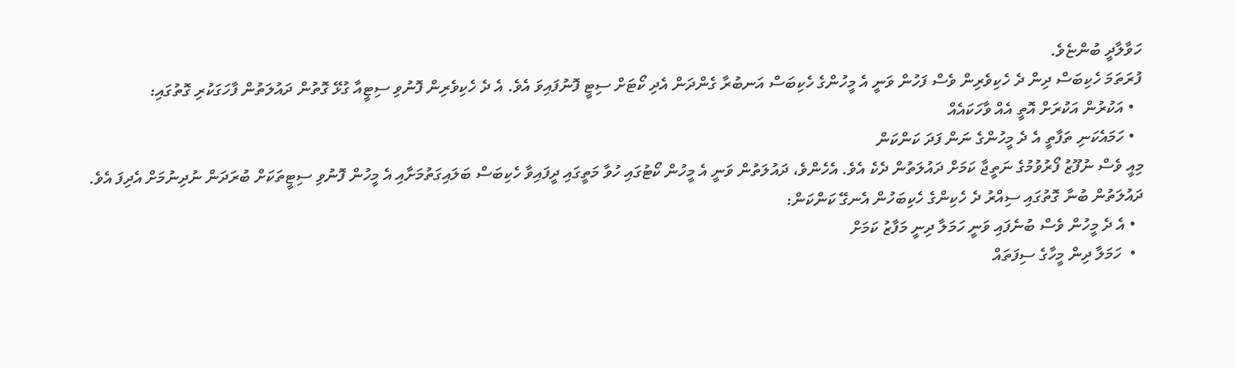ހަވާލާދީ ބުންޏެވެ.
ފުރަތަމަ ހެކިބަސް ދިން ދެ ހެކިވެރިން ވެސް ފަހުން ވަނީ އެ މީހުންގެ ހެކިބަސް އަނބުރާ ގެންދަން އެދި ކޯޓަށް ސިޓީ ފޮނުފައިވަ އެވެ. އެ ދެ ހެކިވެރިން ފޮނުވި ސިޓީއާ ގުޅޭ ގޮތުން ދައުލަތުން ފާހަގަކުރި ގޮތުގައި:
  • އަކުރުން އަކުރަށް އޮތީ އެއް ވާހަކައެއް
  • ހަމައެކަނި ތަފާތީ އެ ދެ މީހުންގެ ނަން ފަދަ ކަންކަން
މިއީ ވެސް ނުފޫޒު ފޯރުވުމުގެ ނަތީޖާ ކަމަށް ދައުލަތުން ދެކެ އެވެ. އެހެންވެ، ދައުލަތުން ވަނީ އެ މީހުން ކޯޓުގައި ހުވާ މަތީގައި ދީފައިވާ ހެކިބަސް ބަލައިގަތުމަށާއި އެ މީހުން ފޮނުވި ސިޓީތަކަށް ބުރަދަން ނުދިނުމަށް އެދިފަ އެވެ.
ދައުލަތުން ބުނާ ގޮތުގައި ސިއްރު ދެ ހެކިންގެ ހެކިބަހުން އެނގޭ ކަންކަން:
  • އެ ދެ މީހުން ވެސް ބުނެފައި ވަނީ ހަމަލާ ދިނީ މަފާޒު ކަމަށް
  •  ހަމަލާ ދިން މީހާގެ ސިފަތައް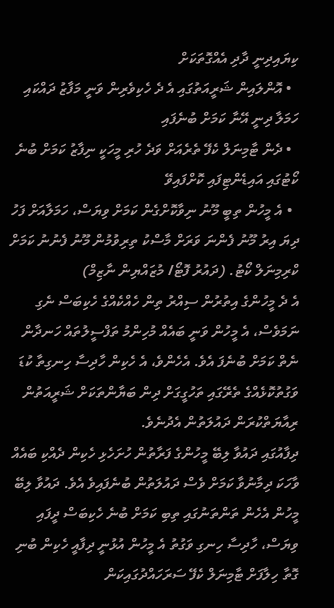ކިޔައިދިނީ ދާދި އެއްގޮތަކަށް
  • އޮންލައިން ޝަރީއަތުގައި އެ ދެ ހެކިވެރިން ވަނީ މަފާޒު ދައްކައި ހަމަލާ ދިނީ އޭނާ ކަމަށް ބުނެފައި
  • ދެން ޓާމިނަލް ކެފޭ ތެރެއަށް ވަދެ ހުރި މީހަކީ ނިފާޒު ކަމަށް ބުނެ ކޯޓުގައި އައިޑެންޓިފައި ކޮށްފައިވޭ
  • އެ މީހުން ތިބީ މޫނު ނިވާކޮށްގެން ކަމަށް ވިޔަސް، ހަމަލާއަށް ފަހު ދިޔަ އިރު މޫނު ފެންނަ ވަރަށް މާސްކު ތިރިވުމުން މޫނު ފެނުނު ކަމަށް
ކްރިމިނަލް ކޯޓު. (ދައުރު ފޮޓޯ/ މުޒައްޔިން ނާޒިމް)
އެ ދެ މީހުންގެ އިތުރުން ސިއްރު ތިން ހެއްކެއްގެ ހެކިބަސް ނެގި ނަމަވެސް، އެ މީހުން ވަނީ ބައެއް މުހިންމު ތަފްސީލުތައް ހަނދާން ނެތް ކަމަށް ބުނެފަ އެވެ. އެހެންވެ، އެ ހެކިން ހާދިސާ ހިނގިތާ ކުޑަ ވަގުތުކޮޅެއްގެ ތެރޭގައި ތަހުގީގަށް ދިން ބަޔާންތަކަށް ޝަރީއަތުން ރިއާޔަތްކުރަން ދައުލަތުން އެދުނެވެ.
ދިފާއުގައި ދައުވާ ލިބޭ މީހުންގެ ފަރާތުން ހުށަހެޅި ހެކިން ދެއްކި ބައެއް ވާހަކަ ދިމާނުވާ ކަމަށް ވެސް ދައުލަތުން ބުނެފައިވެ އެވެ. ދައުވާ ލިބޭ މީހުން އެހެން ތަންތަނުގައި ތިބި ކަމަށް ބުނެ ހެކިބަސް ދީފައި ވިޔަސް، ހާދިސާ ހިނގި ވަގުތު އެ މީހުން އުޅުނީ ދިފާއީ ހެކިން ބުނި ގޮތާ ހިލާފަށް ޓާމިނަލް ކެފޭ ސަރަހައްދުގައިކަން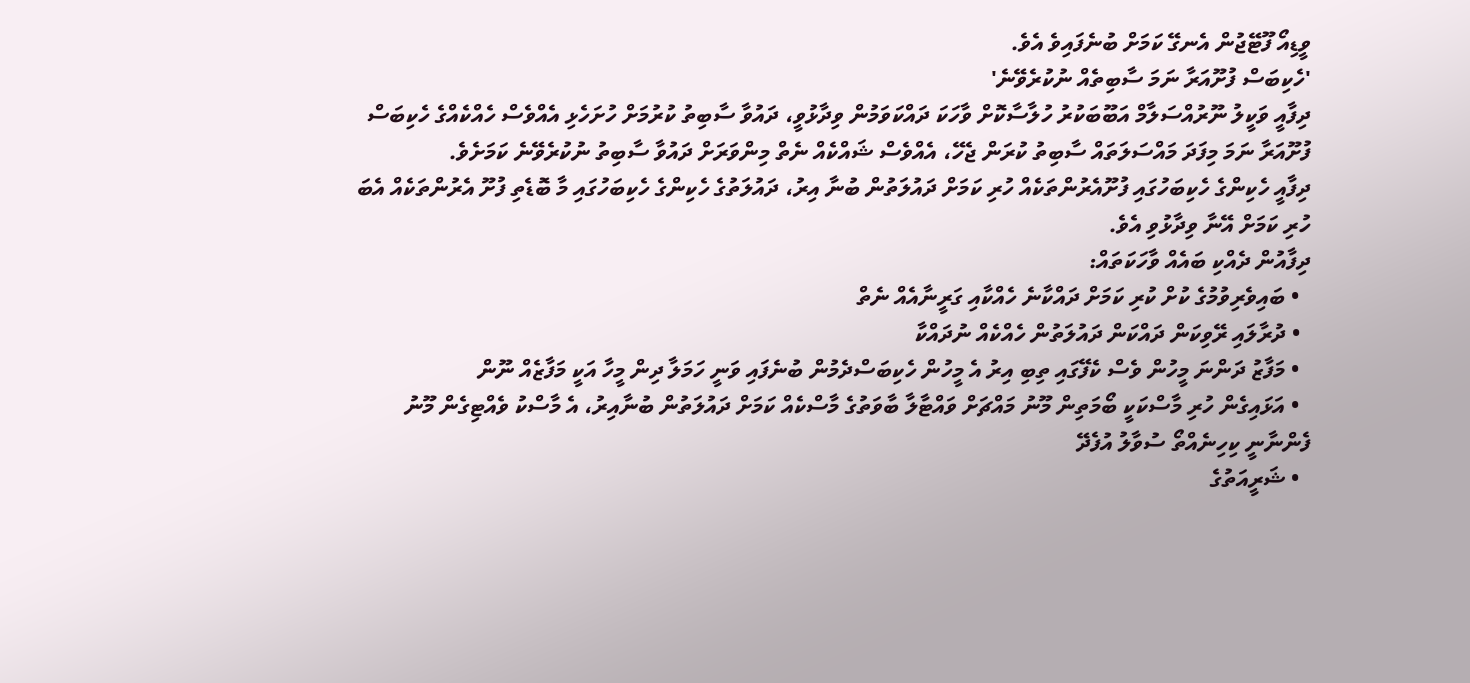ވީޑިއޯ ފޫޓޭޖުން އެނގޭ ކަމަށް ބުނެފައިވެ އެވެ.
'ހެކިބަސް ފުށޫއަރާ ނަމަ ސާބިތެއް ނުކުރެވޭނެ'
ދިފާއީ ވަކީލު ނޫރުއްސަލާމް އަބޫބަކުރު ހުލާސާކޮށް ވާހަކަ ދައްކަވަމުން ވިދާޅުވީ، ދައުވާ ސާބިތު ކުރުމަށް ހުށަހެޅި އެއްވެސް ހެއްކެއްގެ ހެކިބަސް ފުށޫއަރާ ނަމަ މިފަދަ މައްސަލަތައް ސާބިތު ކުރަން ޖެހޭ، އެއްވެސް ޝައްކެއް ނެތް މިންވަރަށް ދައުވާ ސާބިތު ނުކުރެވޭނެ ކަމަށެވެ.
ދިފާއީ ހެކިންގެ ހެކިބަހުގައި ފުށޫއެރުންތަކެއް ހުރި ކަމަށް ދައުލަތުން ބުނާ އިރު، ދައުލަތުގެ ހެކިންގެ ހެކިބަހުގައި މާ ބޮޑެތި ފުށޫ އެރުންތަކެއް އެބަ ހުރި ކަމަށް އޭނާ ވިދާޅުވި އެވެ.
ދިފާއުން ދެއްކި ބައެއް ވާހަކަތައް:
  • ބައިވެރިވުމުގެ ކުށް ކުރި ކަމަށް ދައްކާނެ ހެއްކާއި ގަރީނާއެއް ނެތް
  • ދުރާލައި ރޭވިކަން ދައްކަން ދައުލަތުން ހެއްކެއް ނުދައްކާ
  • މަފާޒު ދަންނަ މީހުން ވެސް ކެފޭގައި ތިބި އިރު އެ މީހުން ހެކިބަސްދެމުން ބުނެފައި ވަނީ ހަމަލާ ދިން މީހާ އަކީ މަފާޒެއް ނޫން
  • އަޅައިގެން ހުރި މާސްކަކީ ބޯމަތިން މޫނު މައްޗަށް ވައްޓާލާ ބާވަތުގެ މާސްކެއް ކަމަށް ދައުލަތުން ބުނާއިރު، އެ މާސްކު ވެއްޓިގެން މޫނު ފެންނާނީ ކިހިނެއްތޯ ސުވާލު އުފެދޭ
  • ޝަރީއަތުގެ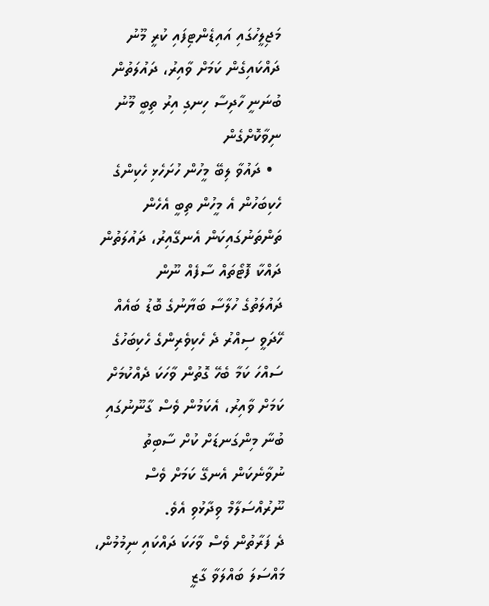މަޖިލީހުގައި އައިޑެންޓިފައި ކުރީ މޫނު ދައްކައިގެން ކަމަށް ވާއިރު، ދައުލަތުން ބުނަނީ ހާދިސާ ހިނގި އިރު ތިބީ މޫނު ނިވާކޮށްގެން
  • ދައުވާ ލިބޭ މީހުން ހުށަހެޅި ހެކިންގެ ހެކިބަހުން އެ މީހުން ތިބީ އެހެން ތަންތަނުގައިކަން އެނގޭއިރު، ދައުލަތުން ދައްކާ ފޮޓޯތައް ސާފެއް ނޫން
ދައުލަތުގެ ހުލާސާ ބަޔާނުގެ ބޮޑު ބައެއް ހޭދަވީ ސިއްރު ދެ ހެކިވެރިންގެ ހެކިބަހުގެ ސައްހަ ކަމާ ބެހޭ ގޮތުން ވާހަކަ ދެއްކުމަށް ކަމަށް ވާއިރު، އެކަމުން ވެސް ގާނޫނުގައި ބުނާ މިންގަނޑަށް ކުށް ސާބިތު ނުވާނެކަން އެނގޭ ކަމަށް ވެސް ނޫރުއްސަލާމް ވިދާޅުވި އެވެ.
ދެ ފަރާތުން ވެސް ވާހަކަ ދައްކައި ނިމުމުން، މައްސަލަ ބައްލަވާ ގާޒީ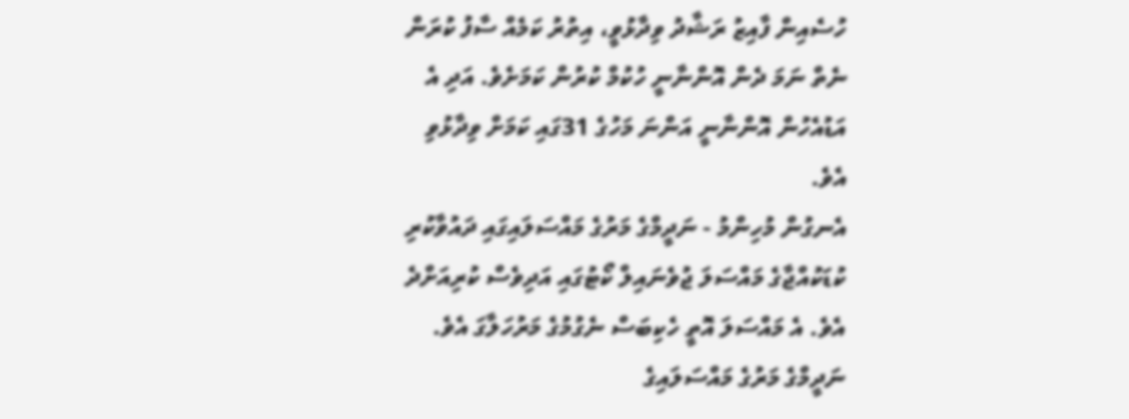ހުސެއިން ފާއިޒު ރަޝާދު ވިދާޅުވީ، އިތުރު ކަމެއް ސާފު ކުރަން ނެތް ނަމަ ދެން އޮންނާނީ ހުކުމް ކުރުން ކަމަށެވެ. އަދި އެ އަޑުއެހުން އޮންނާނީ އަންނަ މަހުގެ 31ގައި ކަމަށް ވިދާޅުވި އެވެ.
އެނގުން މުހިންމު - ނަދީމްގެ މަރުގެ މައްސަލައިގައި ދައުވާކުރި ކުޑަކުއްޖާގެ މައްސަލަ ޖުވެނައިލް ކޯޓުގައި އަދިވެސް ކުރިއަށްދެ އެވެ. އެ މައްސަލަ އޮތީ ހެކިބަސް ނެގުމުގެ މަރުހަލާގަ އެވެ.
ނަދީމްގެ މަރުގެ މައްސަލައިގެ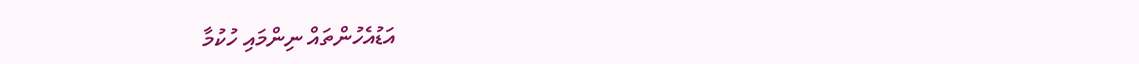އަޑުއެހުންތައް ނިންމައި ހުކުމާ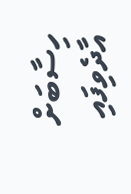ހިސާބަށް އާދެވިފައި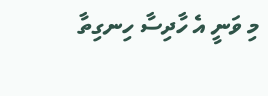މި ވަނީ އެ ހާދިސާ ހިނގިތާ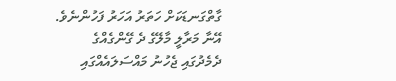ގާތްގަނޑަކަށް ހަތަރު އަހަރު ފަހުންނެވެ. އޭނާ މަރާލީ މާލޭގެ ދެ ގޭންގެއްގެ ދެމެދުގައި ޖެހުނު މައްސަލައެއްގައި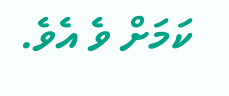ކަމަށް ވެ އެވެ.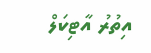އިތުރު އާޓިކަލް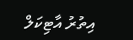އިތުރު އާޓިކަލް